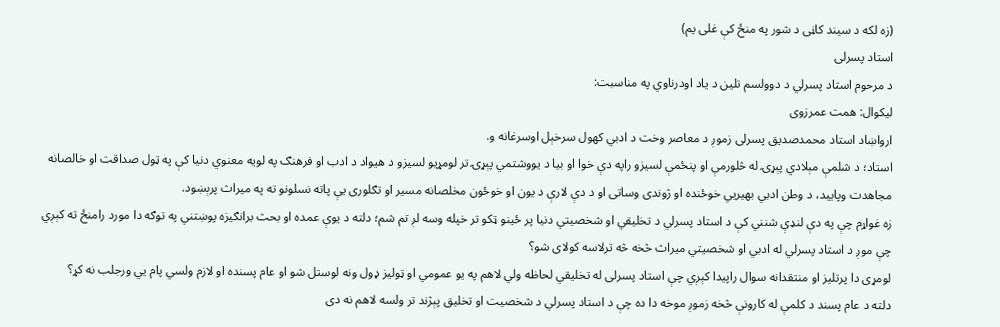(زه لکه د سیند کاڼی د شور په منځ کې غلی یم)
استاد پسرلی
د مرحوم استاد پسرلي د دوولسم تلین د یاد اودرناوي په مناسبت:
لیکوال: همت عمرزوی
ارواښاد استاد محمدصدیق پسرلی زموږ د معاصر وخت د ادبي کهول سرخېل اوسرغانه و.
استاد؛ د شلمې مېلادي پېړۍ له څلورمې او پنځمې لسیزو راپه دې خوا او بیا د یووشتمي پېړۍ تر لومړیو لسیزو د هیواد د ادب او فرهنګ په لویه معنوي دنیا کې په ټول صداقت او خالصانه مجاهدت وپایید، د وطن ادبي بهیريي خوځنده او ژوندی وساتی او د دې لارې د یون او خوځون مخلصانه مسیر او تګلوری یې پاته نسلونو ته په ميراث پرېښود.
زه غواړم چې په دې لنډې شنني کې د استاد پسرلي د تخلیقي او شخصیتي دنیا پر ځینو ټکو تر خپله وسه لږ تم شم؛ دلته د یوې عمده او بحث برانګیزه پوښتني په توګه دا مورد رامنځ ته کېږي چې موږ د استاد پسرلي له ادبي او شخصیتي میراث څخه څه ترلاسه کولای شو؟
لومړی دا پرتلیز او منتقدانه سوال راپیدا کېږي چې استاد پسرلی له تخلیقي لحاظه ولي لاهم په یو عمومي او ټولیز ډول ونه لوستل شو او عام پسنده او لازم ولسي پام يي ورجلب نه کړ؟
دلته د عام پسند د کلمې له کارونې څخه زموږ موخه دا ده چې د استاد پسرلي د شخصیت او تخلیق پېژند تر ولسه لاهم نه دی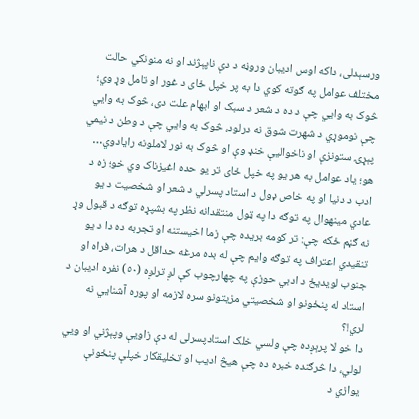ورسېدلی، داکه اوس ادیبان وروڼه د دې ناپېژند او نه منونکي حالت مختلف عوامل په ګوته کوي دا به پر خپل ځای د غور او تامل وړ وي؛ څوک به وايي چې د ده د شعر د سبک او ابهام علت دی، څوک به وايي چې نوموړي د شهرت شوق نه درلود، څوک به وايي چې د وطن د نیمي پېړۍ ستونزې او ناخواليې خنډ وې او څوک به نور لاملونه رایادوي…
هو؛ یاد عوامل به هر یو په خپل ځای تر یو حده اغیزناک وي خو؛ زه د ادب د دنیا او په خاص ډول د استاد پسرلي د شعر او شخصیت د یو عادي مینهوال په توګه دا په ټول منتقدانه نظر په بشپړه توګه د قبول وړ نه ګڼم ځکه چې: تر کومه بریده چې زما اخیستنه او تجربه ده دا د یو تنقیدي اعتراف په توګه وایم چې له بده مرغه حداقل د هرات، فراه او جنوب لویدیځ د ادبي حوزې په چهارچوب کې لږ ترلږه (٥٠) نفره ادیبان د استاد له پنځونو او شخصیتي مزیتونو سره لازمه او پوره آشنايي نه لري!؟
دا خو لا پرېږده چې ولسي خلک استادپسرلی له دې زاویې وپېژني او ویي لولي، دا څرګنده خبره ده چې هیڅ ادیب او تخلیقکار خپلې پنځونې یوازي د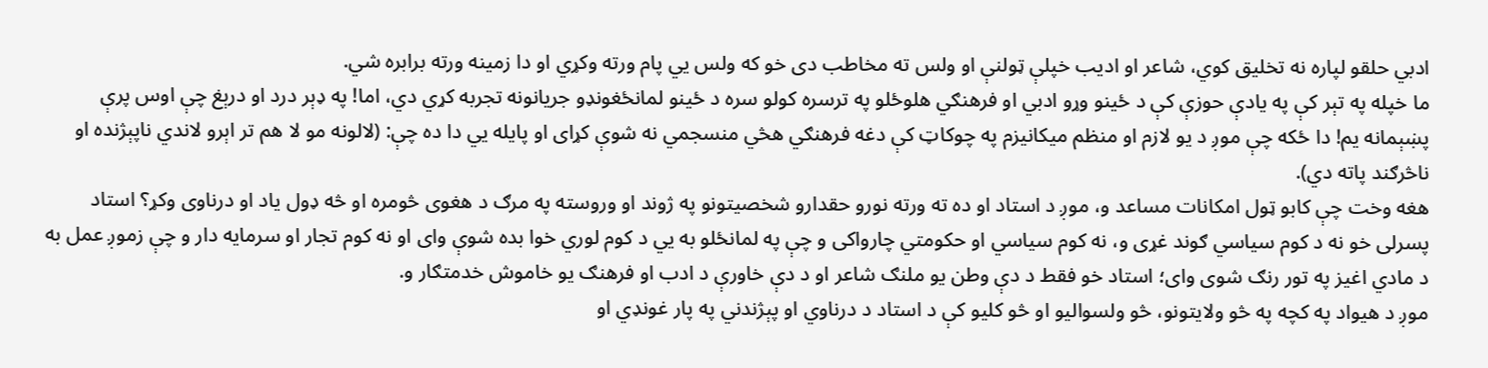ادبي حلقو لپاره نه تخلیق کوي، شاعر او ادیب خپلې ټولنې او ولس ته مخاطب دی خو که ولس يي پام ورته وکړي او دا زمینه ورته برابره شي.
ما خپله په تېر کې په یادې حوزې کې د ځینو وړو ادبي او فرهنګي هلوځلو په ترسره کولو سره د ځینو لمانځغونډو جریانونه تجربه کړي دي، اما! په ډېر درد او درېغ چې اوس پرې پښېمانه يم! دا ځکه چې موږ د یو لازم او منظم میکانیزم په چوکاټ کې دغه فرهنګي هڅي منسجمي نه شوې کړای او پایله يي دا ده چې: (لالونه مو لا هم تر اېرو لاندي ناپېژنده او ناڅرګند پاته دي).
هغه وخت چې کابو ټول امکانات مساعد و، موږ د استاد او ده ته ورته نورو حقدارو شخصیتونو په ژوند او وروسته په مرګ د هغوی څومره او څه ډول یاد او درناوی وکړ؟ استاد پسرلی خو نه د کوم سیاسي ګوند غړی و، نه کوم سیاسي او حکومتي چارواکی و چې په لمانځلو به يي د کوم لوري خوا بده شوې وای او نه کوم تجار او سرمایه دار و چې زموږ عمل به د مادي اغیز په تور رنګ شوی وای؛ استاد خو فقط د دې وطن یو ملنګ شاعر او د دې خاورې د ادب او فرهنګ یو خاموش خدمتګار و.
موږ د هیواد په کچه په څو ولایتونو، څو ولسوالیو او څو کلیو کې د استاد د درناوي او پېژندني په پار غونډي او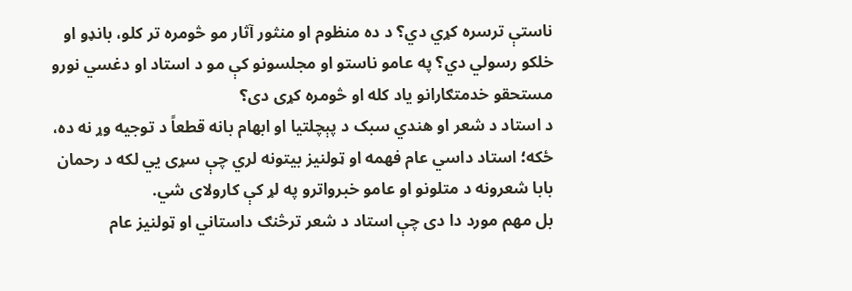ناستې ترسره کړي دي؟ د ده منظوم او منثور آثار مو څومره تر کلو، بانډو او خلکو رسولي دي؟ په عامو ناستو او مجلسونو کې مو د استاد او دغسي نورو مستحقو خدمتګارانو یاد کله او څومره کړی دی؟
د استاد د شعر او هندي سبک د پېچلتیا او ابهام بانه قطعاً د توجیه وړ نه ده، ځکه؛ استاد داسي عام فهمه او ټولنیز بیتونه لري چې سړی يي لکه د رحمان بابا شعرونه د متلونو او عامو خبرواترو په لړ کې کارولای شي.
بل مهم مورد دا دی چې استاد د شعر ترڅنګ داستاني او ټولنیز عام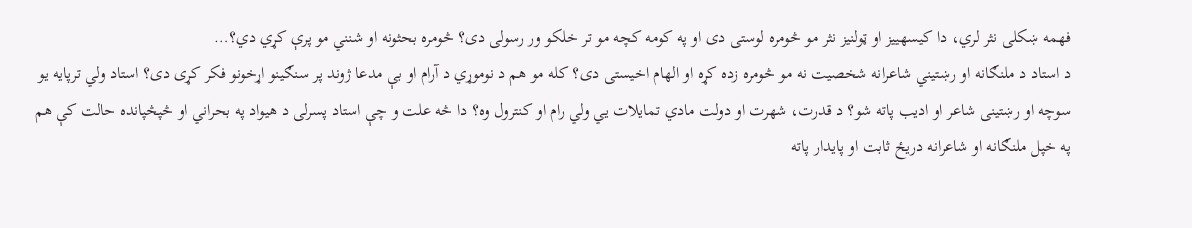فهمه ښکلی نثر لري، دا کیسهییز او ټولنیز نثر مو څومره لوستی دی او په کومه کچه مو تر خلکو ور رسولی دی؟ څومره بحثونه او شنني مو پرې کړي دي؟…
د استاد د ملنګانه او رښتیني شاعرانه شخصیت نه مو څومره زده کړه او الهام اخیستی دی؟ کله مو هم د نوموړي د آرام او بې مدعا ژوند پر سنګینو اړخونو فکر کړی دی؟ استاد ولي ترپایه یو سوچه او رښتینی شاعر او ادیب پاته شو؟ د قدرت، شهرت او دولت مادي تمایلات يي ولي رام او کنترول وه؟ دا څه علت و چې استاد پسرلی د هیواد په بحراني او څپڅپانده حالت کې هم په خپل ملنګانه او شاعرانه دريځ ثابت او پایدار پاته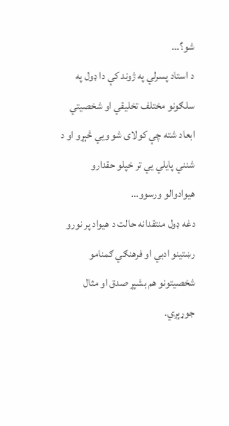شو؟…
د استاد پسرلي په ژوند کې دا ډول په سلګونو مختلف تخلیقي او شخصیتي ابعاد شته چې کولای شو ويي څېړو او د شنني پایلي يي تر خپلو حقدارو هیوادوالو ورسوو…
دغه ډول منتقدانه حالت د هیواد پر نورو رښتینو ادبي او فرهنګي ګمنامو شخصیتونو هم بشپړ صدق او مثال جوړېږي.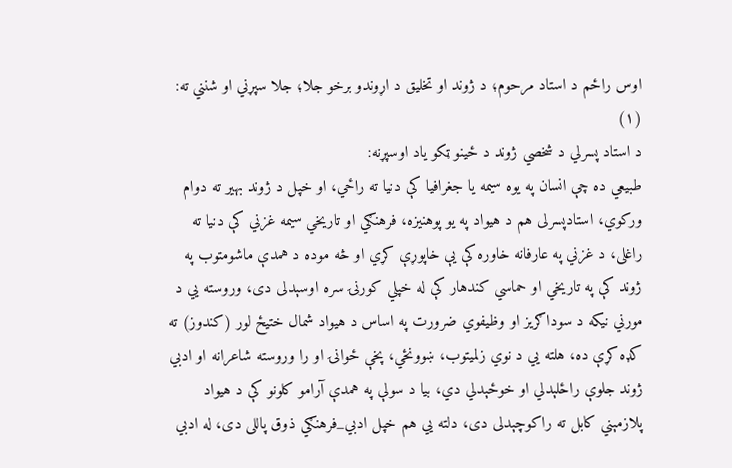اوس راځم د استاد مرحوم؛ د ژوند او تخلیق د اړوندو برخو جلا؛ جلا سپړني او شنني ته:
(١)
د استاد پسرلي د شخصي ژوند د ځینو ټکو یاد اوسپړنه:
طبیعي ده چې انسان په یوه سیمه یا جغرافیا کې دنیا ته راځي، او خپل د ژوند بهیر ته دوام ورکوي، استادپسرلی هم د هیواد په یو پوهنیزه، فرهنګي او تاریخي سیمه غزني کې دنیا ته راغلی، د غزني په عارفانه خاوره کې يې خاپوړې کړي او څه موده د همدې ماشومتوب په ژوند کې په تاریخي او حماسي کندهار کې له خپلي کورنۍ سره اوسېدلی دی، وروسته يي د مورني نیکه د سوداګریز او وظیفوي ضرورت په اساس د هیواد شمال ختیځ لور (کندوز) ته کډه کړې ده، هلته يي د نوي زلمیتوب، ښوونځي، پخې ځوانۍ او را وروسته شاعرانه او ادبي ژوند جلوې راځلېدلي او خوځېدلي دي، بیا د سولې په همدې آرامو کلونو کې د هیواد پلازمېني کابل ته راکوچېدلی دی، دلته يي هم خپل ادبي_فرهنګي ذوق پاللی دی، له ادبي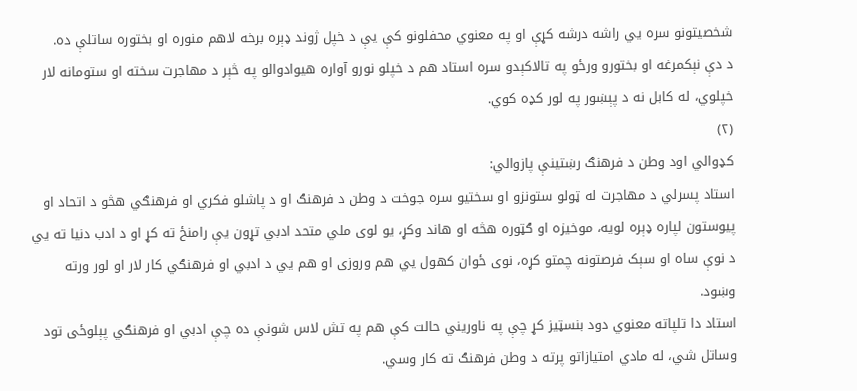شخصیتونو سره يي راشه درشه کړې او په معنوي محفلونو کې يې د خپل ژوند ډېره برخه لاهم منوره او بختوره ساتلې ده.
د دې نېکمرغه او بختورو ورځو په تالاکېدو سره استاد هم د خپلو نورو آواره هیوادوالو په څېر د مهاجرت سخته او ستومانه لار خپلوي، له کابل نه د پېښور په لور کډه کوي.
(٢)
کډوالي اود وطن د فرهنګ رښتینې پازوالي:
استاد پسرلي د مهاجرت له ټولو ستونزو او سختیو سره جوخت د وطن د فرهنګ او د پاشلو فکري او فرهنګي هڅو د اتحاد او پیوستون لپاره ډېره لویه، موخیزه او ګټوره هڅه او هاند وکړ، یو لوی ملي متحد ادبي تړون يې رامنځ ته کړ او د ادب دنیا ته يي د نوې ساه او سېک فرصتونه چمتو کړه، نوی ځوان کهول يي هم وروزی او هم يي د ادبي او فرهنګي کار لار او لور ورته وښود.
استاد دا تلپاته معنوي دود بنسټیز کړ چې په ناوریني حالت کې هم په تش لاس شونې ده چې ادبي او فرهنګي پېلوځی تود وساتل شي، له مادي امتیازاتو پرته د وطن فرهنګ ته کار وسي.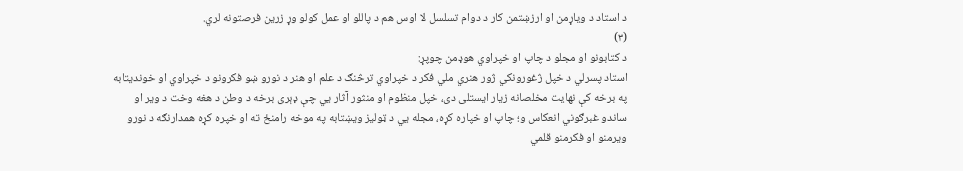د استاد د ویاړمن او ارزښتمن کار د دوام تسلسل لا اوس هم د پاللو او عمل کولو وړ زرین فرصتونه لري.
(٣)
د کتابونو او مجلو د چاپ او خپراوي هوډمن چوپړ:
استاد پسرلي د خپل ژغورونکي ژور هنري ملي فکر د خپراوي ترڅنګ د علم او هنر د نورو ښو فکرونو د خپراوي او خوندیتابه په برخه کې نهایت مخلصانه زیار ایستلی دی، خپل منظوم او منثور آثار يي چې ډېری برخه د وطن د هغه وخت د ویر او ساندو غبرګوني انعکاس و؛ چاپ او خپاره کړه، مجله يي د ټولیز ویښتابه په موخه رامنځ ته او خپره کړه همدارنګه د نورو ویرمنو او فکرمنو قلمي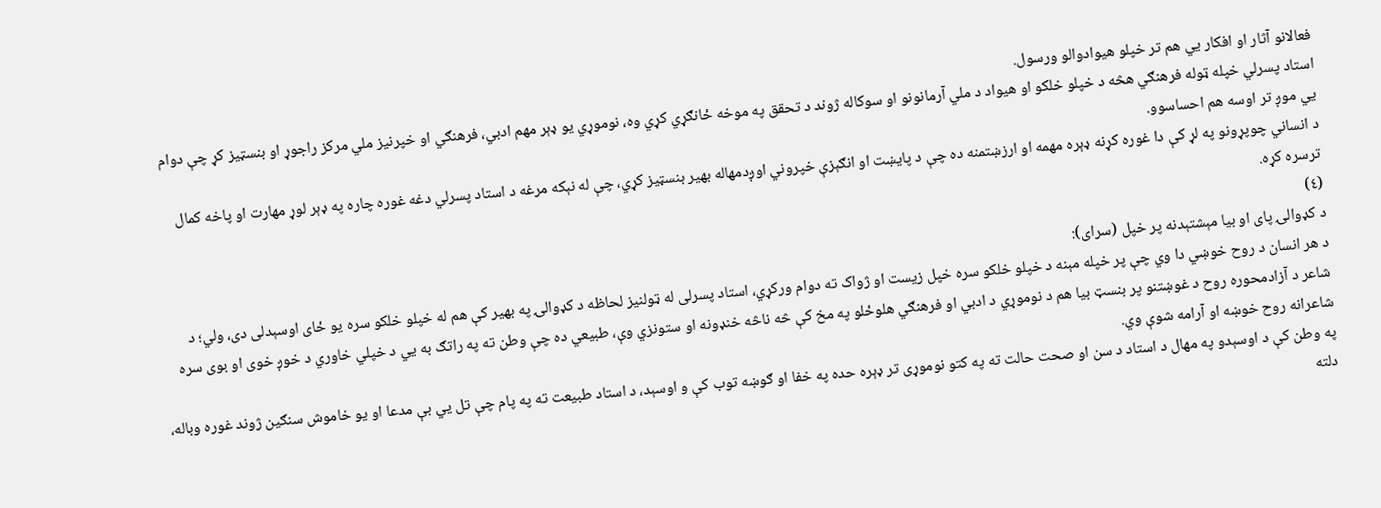فعالانو آثار او افکار يي هم تر خپلو هیوادوالو ورسول.
استاد پسرلي خپله ټوله فرهنګي هڅه د خپلو خلکو او هیواد د ملي آرمانونو او سوکاله ژوند د تحقق په موخه ځانګړي کړي وه، نوموړي یو ډېر مهم ادبي، فرهنګي او خپرنیز ملي مرکز راجوړ او بنسټیز کړ چې دوام يي موږ تر اوسه هم احساسوو.
د انساني چوپړونو په لړ کې دا غوره کړنه ډېره مهمه او ارزښتمنه ده چې د پایښت او انګېزې خپروني اوږدمهاله بهیر بنسټیز کړي، چې له نېکه مرغه د استاد پسرلي دغه غوره چاره په ډېر لوړ مهارت او پاخه کمال ترسره کړه.
(٤)
د کډوالۍ پای او بیا مېشتېدنه پر خپل (سرای):
د هر انسان د روح خوښي دا وي چې پر خپله مېنه د خپلو خلکو سره خپل زیست او ژواک ته دوام ورکړي، استاد پسرلی له ټولنیز لحاظه د کډوالۍ په بهیر کې هم له خپلو خلکو سره یو ځای اوسېدلی دی، ولي؛ د شاعر د آزادمحوره روح د غوښتنو پر بنسټ بیا هم د نوموړي د ادبي او فرهنګي هلوځلو په مخ کې څه ناڅه خنډونه او ستونزي وې، طبیعي ده چې وطن ته په راتګ به يي د خپلي خاوري د خوږ خوی او بوی سره شاعرانه روح خوښه او آرامه شوې وي.
په وطن کې د اوسېدو په مهال د استاد د سن او صحت حالت ته په کتو نوموړی تر ډېره حده په خفا او ګوښه توب کې و اوسېد، د استاد طبیعت ته په پام چې تل يي بې مدعا او یو خاموش سنګین ژوند غوره وباله، دلته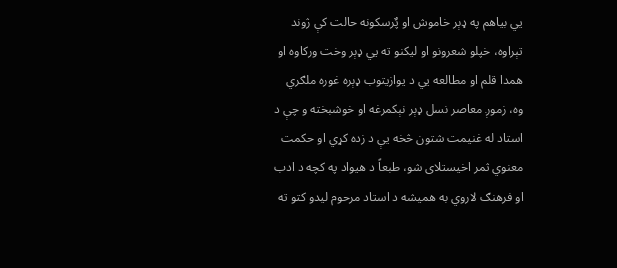يي بیاهم په ډېر خاموش او پٌرسکونه حالت کې ژوند تېراوه، خپلو شعرونو او لیکنو ته يي ډېر وخت ورکاوه او همدا قلم او مطالعه يي د یوازيتوب ډېره غوره ملګري وه، زموږ معاصر نسل ډېر نېکمرغه او خوشبخته و چې د استاد له غنیمت شتون څخه يې د زده کړي او حکمت معنوي ثمر اخیستلای شو، طبعاً د هیواد په کچه د ادب او فرهنګ لاروي به همیشه د استاد مرحوم ليدو کتو ته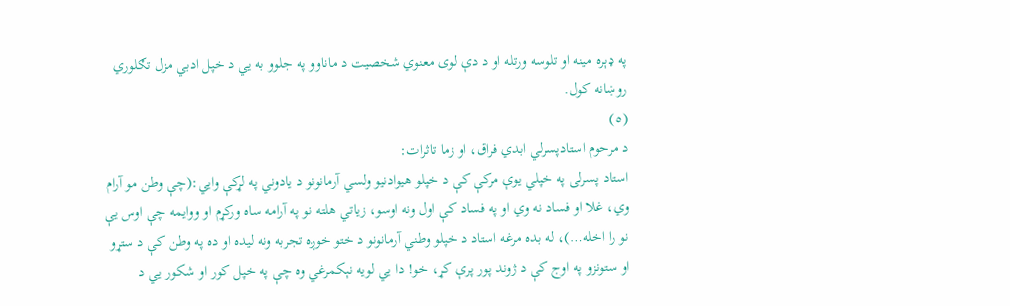په ډېره مینه او تلوسه ورتله او د دې لوی معنوي شخصیت د ماناوو په جلوو به يي د خپل ادبي مزل تګلوري روښانه کول.
(٥)
د مرحوم استادپسرلي ابدي فراق، او زما تاثرات:
استاد پسرلی په خپلي یوې مرکې کې د خپلو هیوادنیو ولسي آرمانونو د يادوني په لړکې وايي:(چې وطن مو آرام وي، غلا او فساد نه وي او په فساد کې اول ونه اوسو، زیاتي هلته نو په آرامه ساه ورکړم او ووایمه چې اوس يې نو را اخله…)، له بده مرغه استاد د خپلو وطني آرمانونو د ختو خوږه تجربه ونه لیده او ده په وطن کې د ستړو او ستونزو په اوج کې د ژوند پور پرې کړ، خو! دا یي لویه نېکمرغي وه چې په خپل کور او شکور يي د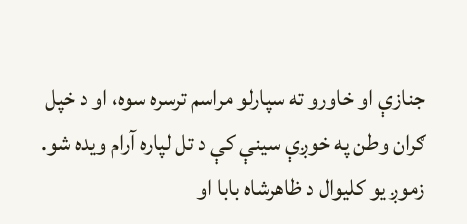جنازې او خاورو ته سپارلو مراسم ترسره سوه، او د خپل ګران وطن په خوږې سینې کې د تل لپاره آرام ویده شو.
زموږ یو کلیوال د ظاهرشاه بابا او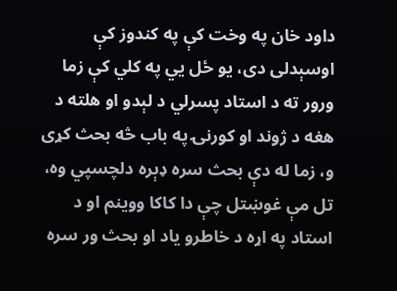داود خان په وخت کې په کندوز کې اوسېدلی دی، یو ځل يي په کلي کې زما ورور ته د استاد پسرلي د لېدو او هلته د هغه د ژوند او کورنۍ په باب څه بحث کړی و، زما له دې بحث سره ډېره دلچسپي وه، تل مې غوښتل چې دا کاکا ووینم او د استاد په اړه د خاطرو یاد او بحث ور سره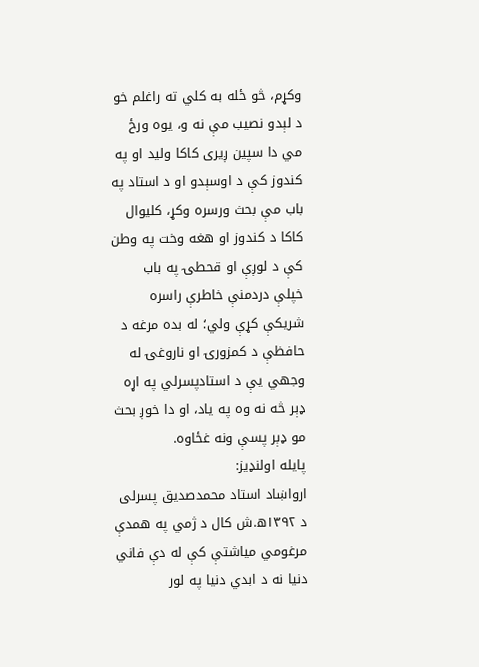وکړم، څو ځله به کلي ته راغلم خو د لېدو نصیب مې نه و، یوه ورځ مي دا سپین ږیری کاکا ولید او په کندوز کې د اوسېدو او د استاد په باب مې بحث ورسره وکړ، کلیوال کاکا د کندوز او هغه وخت په وطن کې د لوږې او قحطۍ په باب خپلې دردمنې خاطرې راسره شریکې کړې ولي؛ له بده مرغه د حافظې د کمزورۍ او ناروغۍ له وجهي يې د استادپسرلي په اړه ډېر څه نه وه په یاد، او دا خوږ بحث مو ډېر پسې ونه غځاوه.
پایله اولنډيز:
ارواښاد استاد محمدصدیق پسرلی د ١٣٩٢ه.ش کال د ژمي په همدې مرغومي میاشتې کې له دې فاني دنیا نه د ابدي دنیا په لور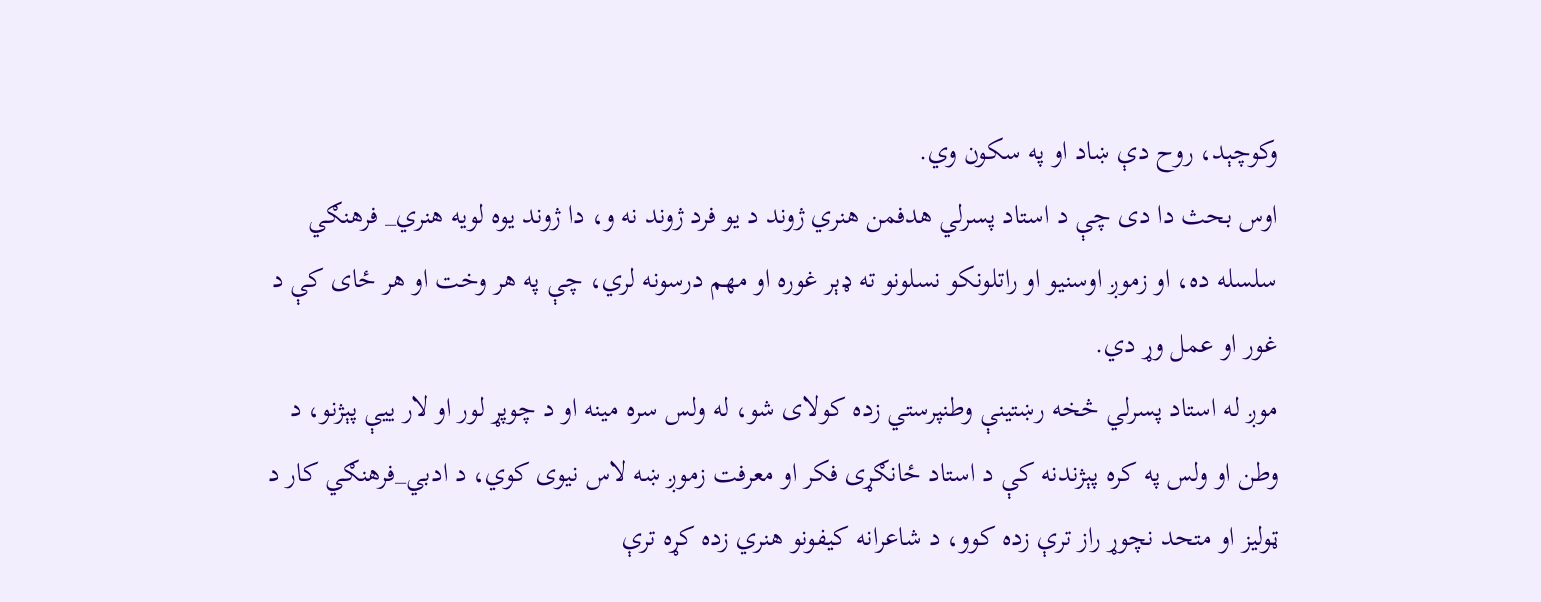وکوچېد، روح دې ښاد او په سکون وي.
اوس بحث دا دی چې د استاد پسرلي هدفمن هنري ژوند د یو فرد ژوند نه و، دا ژوند یوه لویه هنري_ فرهنګي سلسله ده، او زموږ اوسنیو او راتلونکو نسلونو ته ډېر غوره او مهم درسونه لري، چې په هر وخت او هر ځای کې د غور او عمل وړ دي.
موږ له استاد پسرلي څخه رښتینې وطنپرستي زده کولای شو، له ولس سره مینه او د چوپړ لور او لار ييې پېژنو، د وطن او ولس په کره پېژندنه کې د استاد ځانګړی فکر او معرفت زموږ ښه لاس نیوی کوي، د ادبي_فرهنګي کار د ټولیز او متحد نچوړ راز ترې زده کوو، د شاعرانه کیفونو هنري زده کړه ترې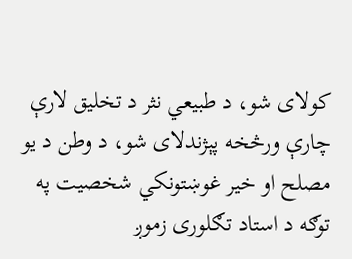کولای شو، د طبیعي نثر د تخلیق لارې چارې ورڅخه پېژندلای شو، د وطن د یو مصلح او خیر غوښتونکي شخصیت په توګه د استاد تګلوری زموږ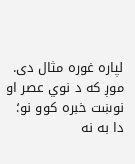لپاره غوره مثال دی.
موږ که د نوي عصر او نوښت خبره کوو نو؛ دا به نه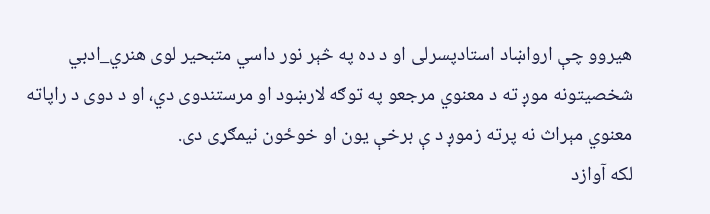هیروو چې ارواښاد استادپسرلی او د ده په څېر نور داسي متبحیر لوی هنري_ادبي شخصیتونه موږ ته د معنوي مرجعو په توګه لارښود او مرستندوی دي، او د دوی د راپاته معنوي مېراث نه پرته زموږ د ې برخې یون او خوځون نیمګړی دی.
لکه آوازد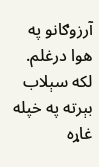آرزوګانو په هوا درغلم.
لکه سېلاب بېرته په خپله غاړه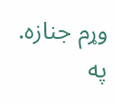وړم جنازه.
په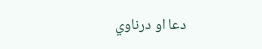دعا او درناوي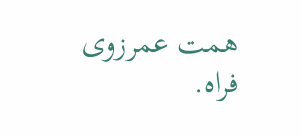همت عمرزوی
فراه.